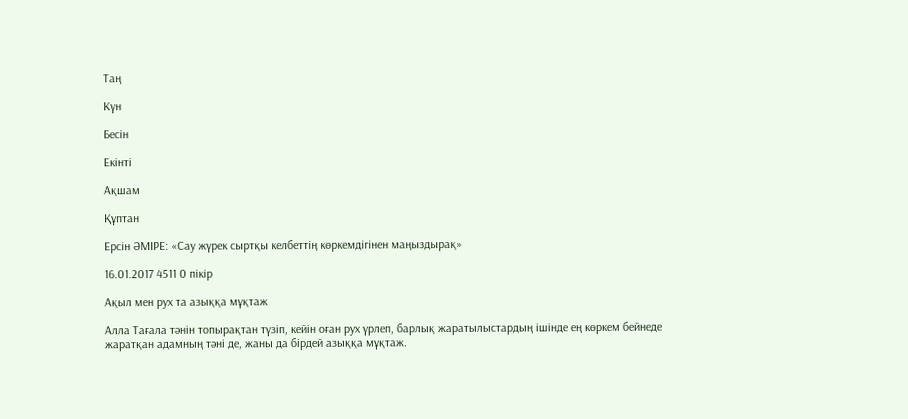Таң

Күн

Бесін

Екінті

Ақшам

Құптан

Ерсін ӘМІРЕ: «Сау жүрек сыртқы келбеттің көркемдігінен маңыздырақ»

16.01.2017 4511 0 пікір

Ақыл мен рух та азыққа мұқтаж

Алла Тағала тәнін топырақтан түзіп, кейін оған рух үрлеп, барлық жаратылыстардың ішінде ең көркем бейнеде жаратқан адамның тәні де, жаны да бірдей азыққа мұқтаж.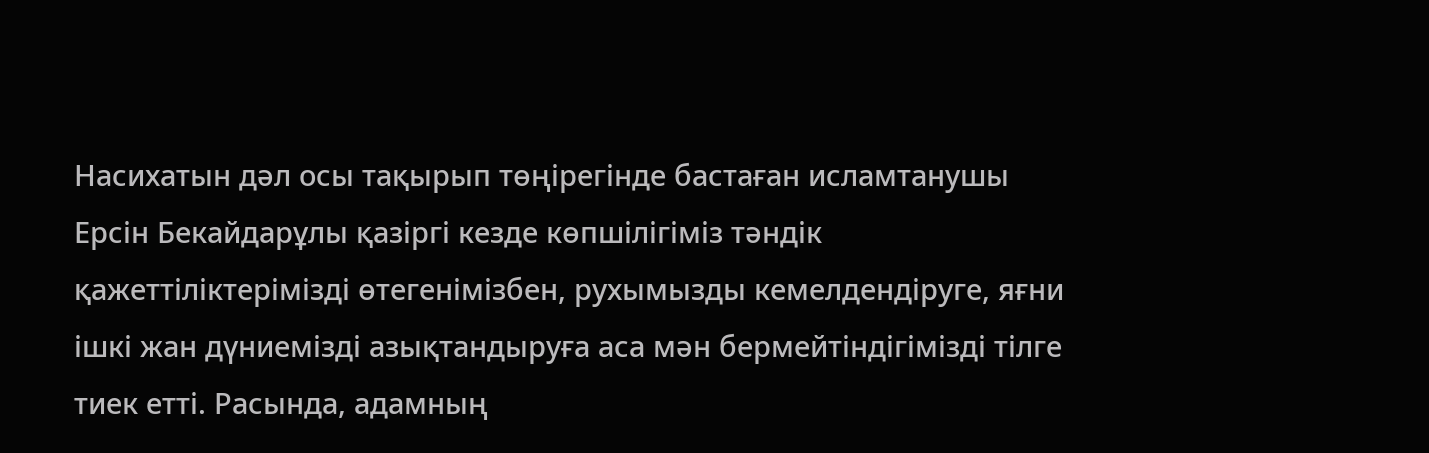Насихатын дәл осы тақырып төңірегінде бастаған исламтанушы Ерсін Бекайдарұлы қазіргі кезде көпшілігіміз тәндік қажеттіліктерімізді өтегенімізбен, рухымызды кемелдендіруге, яғни ішкі жан дүниемізді азықтандыруға аса мән бермейтіндігімізді тілге тиек етті. Расында, адамның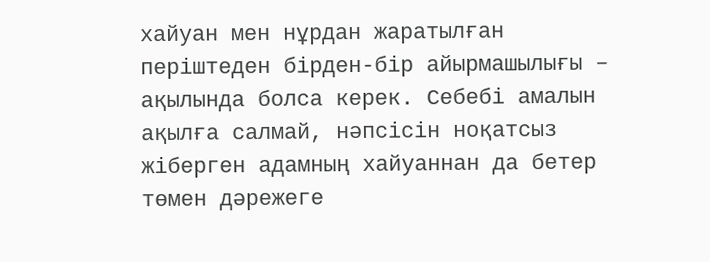хайуан мен нұрдан жаратылған періштеден бірден-бір айырмашылығы – ақылында болса керек. Себебі амалын ақылға салмай, нәпсісін ноқатсыз жіберген адамның хайуаннан да бетер төмен дәрежеге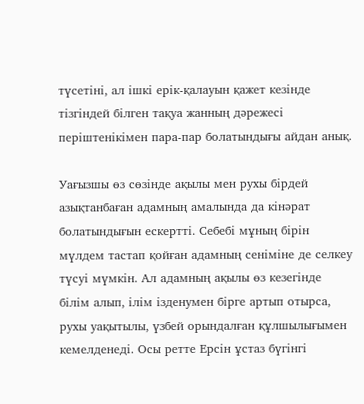түсетіні, ал ішкі ерік-қалауын қажет кезінде тізгіндей білген тақуа жанның дәрежесі періштенікімен пара-пар болатындығы айдан анық.

Уағызшы өз сөзінде ақылы мен рухы бірдей азықтанбаған адамның амалында да кінәрат болатындығын ескертті. Себебі мұның бірін мүлдем тастап қойған адамның сеніміне де селкеу түсуі мүмкін. Ал адамның ақылы өз кезегінде білім алып, ілім ізденумен бірге артып отырса, рухы уақытылы, үзбей орындалған құлшылығымен кемелденеді. Осы ретте Ерсін ұстаз бүгінгі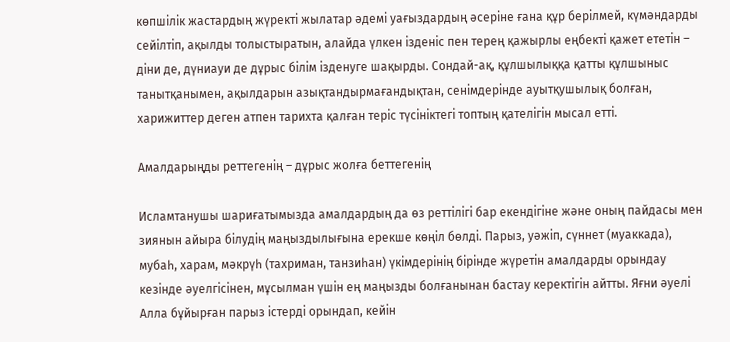көпшілік жастардың жүректі жылатар әдемі уағыздардың әсеріне ғана құр берілмей, күмәндарды сейілтіп, ақылды толыстыратын, алайда үлкен ізденіс пен терең қажырлы еңбекті қажет ететін – діни де, дүниауи де дұрыс білім ізденуге шақырды. Сондай-ақ, құлшылыққа қатты құлшыныс танытқанымен, ақылдарын азықтандырмағандықтан, сенімдерінде ауытқушылық болған, харижиттер деген атпен тарихта қалған теріс түсініктегі топтың қателігін мысал етті.

Амалдарыңды реттегенің – дұрыс жолға беттегенің

Исламтанушы шариғатымызда амалдардың да өз реттілігі бар екендігіне және оның пайдасы мен зиянын айыра білудің маңыздылығына ерекше көңіл бөлді. Парыз, уәжіп, сүннет (муаккада), мубаһ, харам, мәкрүһ (тахриман, танзиһан) үкімдерінің бірінде жүретін амалдарды орындау кезінде әуелгісінен, мұсылман үшін ең маңызды болғанынан бастау керектігін айтты. Яғни әуелі Алла бұйырған парыз істерді орындап, кейін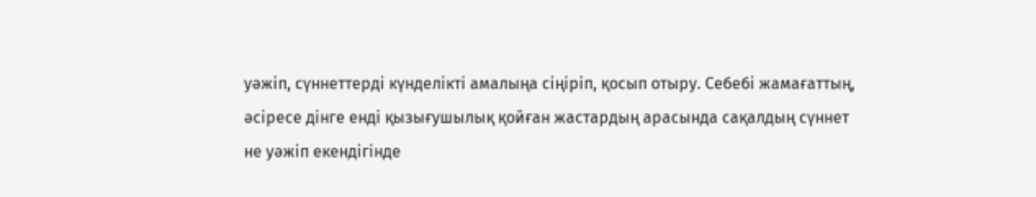уәжіп, сүннеттерді күнделікті амалыңа сіңіріп, қосып отыру. Себебі жамағаттың, әсіресе дінге енді қызығушылық қойған жастардың арасында сақалдың сүннет не уәжіп екендігінде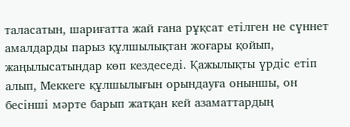таласатын, шариғатта жай ғана рұқсат етілген не сүннет амалдарды парыз құлшылықтан жоғары қойып, жаңылысатындар көп кездеседі. Қажылықты үрдіс етіп алып, Меккеге құлшылығын орындауға оныншы, он бесінші мәрте барып жатқан кей азаматтардың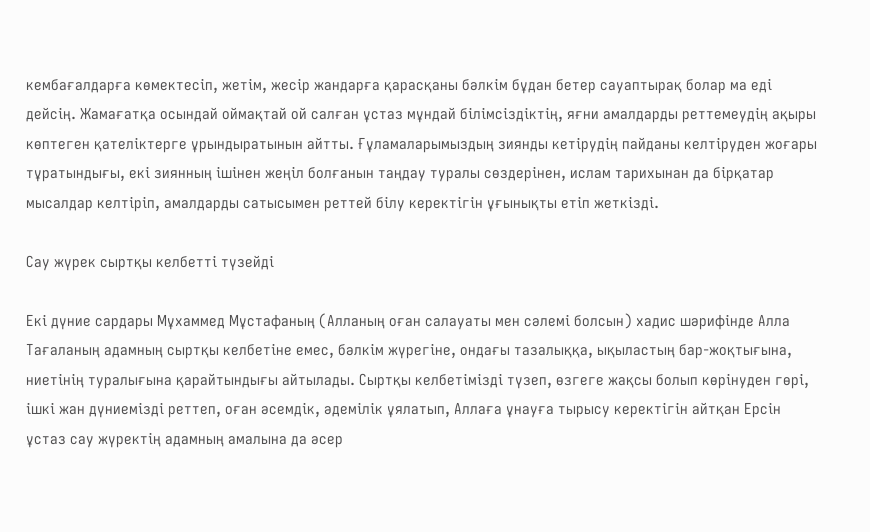кембағалдарға көмектесіп, жетім, жесір жандарға қарасқаны бәлкім бұдан бетер сауаптырақ болар ма еді дейсің. Жамағатқа осындай оймақтай ой салған ұстаз мұндай білімсіздіктің, яғни амалдарды реттемеудің ақыры көптеген қателіктерге ұрындыратынын айтты. Ғұламаларымыздың зиянды кетірудің пайданы келтіруден жоғары тұратындығы, екі зиянның ішінен жеңіл болғанын таңдау туралы сөздерінен, ислам тарихынан да бірқатар мысалдар келтіріп, амалдарды сатысымен реттей білу керектігін ұғынықты етіп жеткізді.

Сау жүрек сыртқы келбетті түзейді

Екі дүние сардары Мұхаммед Мұстафаның (Алланың оған салауаты мен сәлемі болсын) хадис шәрифінде Алла Тағаланың адамның сыртқы келбетіне емес, бәлкім жүрегіне, ондағы тазалыққа, ықыластың бар-жоқтығына, ниетінің туралығына қарайтындығы айтылады. Сыртқы келбетімізді түзеп, өзгеге жақсы болып көрінуден гөрі, ішкі жан дүниемізді реттеп, оған әсемдік, әдемілік ұялатып, Аллаға ұнауға тырысу керектігін айтқан Ерсін ұстаз сау жүректің адамның амалына да әсер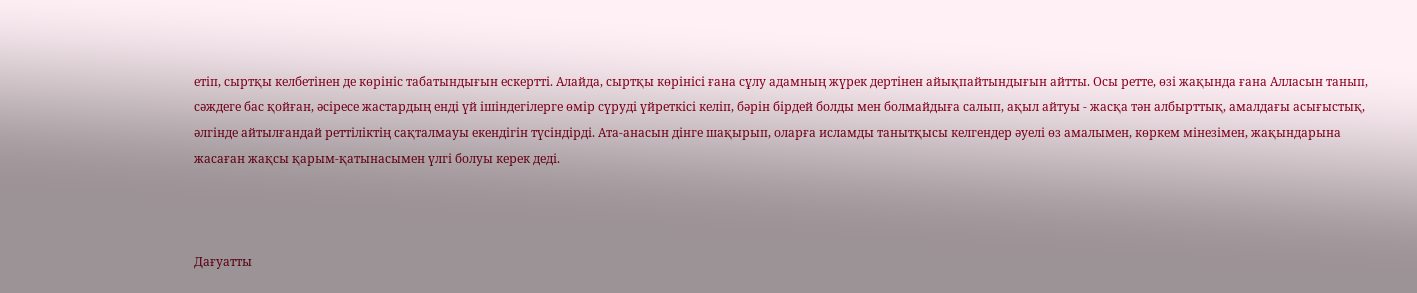етіп, сыртқы келбетінен де көрініс табатындығын ескертті. Алайда, сыртқы көрінісі ғана сұлу адамның жүрек дертінен айықпайтындығын айтты. Осы ретте, өзі жақында ғана Алласын танып, сәждеге бас қойған, әсіресе жастардың енді үй ішіндегілерге өмір сүруді үйреткісі келіп, бәрін бірдей болды мен болмайдыға салып, ақыл айтуы - жасқа тән албырттық, амалдағы асығыстық, әлгінде айтылғандай реттіліктің сақталмауы екендігін түсіндірді. Ата-анасын дінге шақырып, оларға исламды танытқысы келгендер әуелі өз амалымен, көркем мінезімен, жақындарына жасаған жақсы қарым-қатынасымен үлгі болуы керек деді.



Дағуатты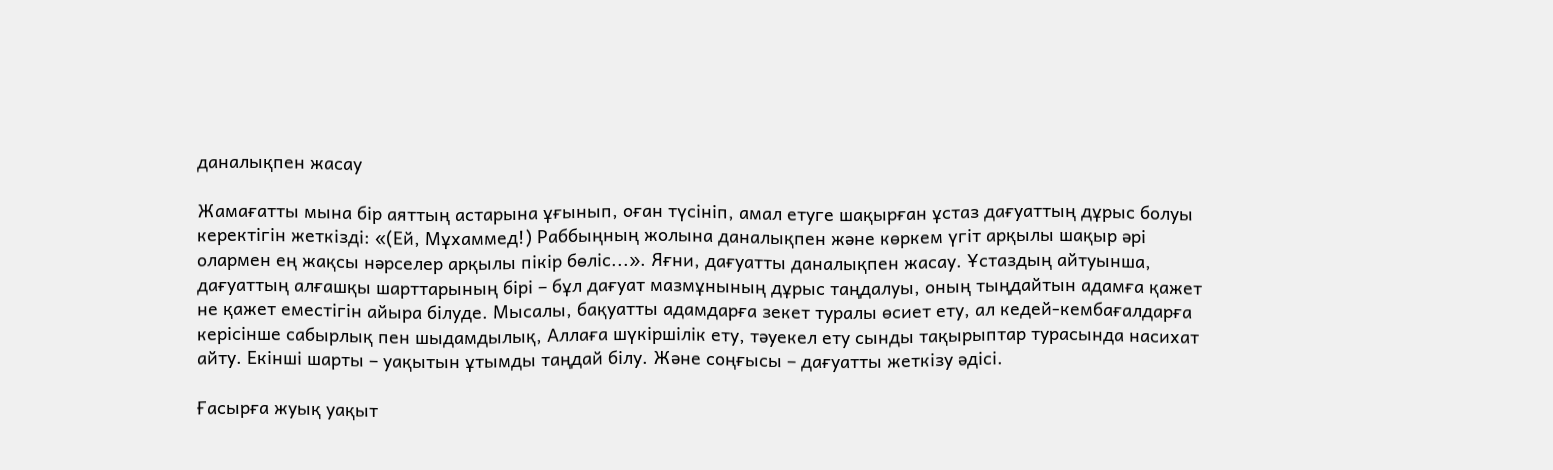даналықпен жасау

Жамағатты мына бір аяттың астарына ұғынып, оған түсініп, амал етуге шақырған ұстаз дағуаттың дұрыс болуы керектігін жеткізді: «(Ей, Мұхаммед!) Раббыңның жолына даналықпен және көркем үгіт арқылы шақыр әрі олармен ең жақсы нәрселер арқылы пікір бөліс...». Яғни, дағуатты даналықпен жасау. Ұстаздың айтуынша, дағуаттың алғашқы шарттарының бірі – бұл дағуат мазмұнының дұрыс таңдалуы, оның тыңдайтын адамға қажет не қажет еместігін айыра білуде. Мысалы, бақуатты адамдарға зекет туралы өсиет ету, ал кедей-кембағалдарға керісінше сабырлық пен шыдамдылық, Аллаға шүкіршілік ету, тәуекел ету сынды тақырыптар турасында насихат айту. Екінші шарты – уақытын ұтымды таңдай білу. Және соңғысы – дағуатты жеткізу әдісі.

Ғасырға жуық уақыт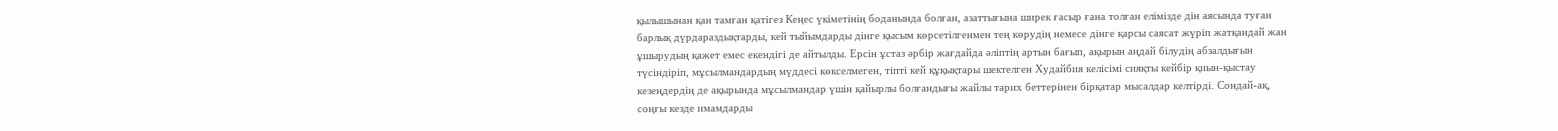қылышынан қан тамған қатігез Кеңес үкіметінің боданында болған, азаттығына ширек ғасыр ғана толған елімізде дін аясында туған барлық дүрдараздықтарды, кей тыйымдарды дінге қысым көрсетілгенмен тең көрудің немесе дінге қарсы саясат жүріп жатқандай жан ұшырудың қажет емес екендігі де айтылды. Ерсін ұстаз әрбір жағдайда әліптің артын бағып, ақырын аңдай білудің абзалдығын түсіндіріп, мұсылмандардың мүддесі көкселмеген, тіпті кей құқықтары шектелген Худайбия келісімі сияқты кейбір қиын-қыстау кезеңдердің де ақырында мұсылмандар үшін қайырлы болғандығы жайлы тарих беттерінен бірқатар мысалдар келтірді. Сондай-ақ, соңғы кезде имамдарды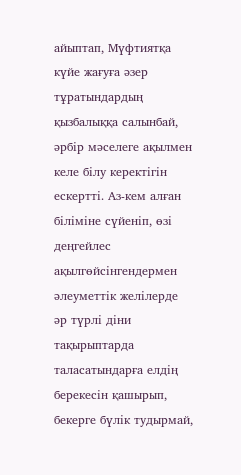айыптап, Мүфтиятқа күйе жағуға әзер тұратындардың қызбалыққа салынбай, әрбір мәселеге ақылмен келе білу керектігін ескертті. Аз-кем алған біліміне сүйеніп, өзі деңгейлес ақылгөйсінгендермен әлеуметтік желілерде әр түрлі діни тақырыптарда таласатындарға елдің берекесін қашырып, бекерге бүлік тудырмай,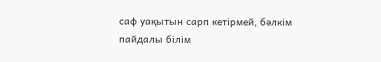саф уақытын сарп кетірмей, бәлкім пайдалы білім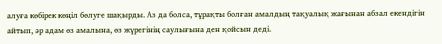алуға көбірек көңіл бөлуге шақырды. Аз да болса, тұрақты болған амалдың тақуалық жағынан абзал екендігін айтып, әр адам өз амалына, өз жүрегінің саулығына ден қойсын деді.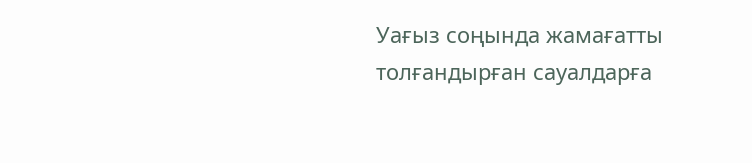Уағыз соңында жамағатты толғандырған сауалдарға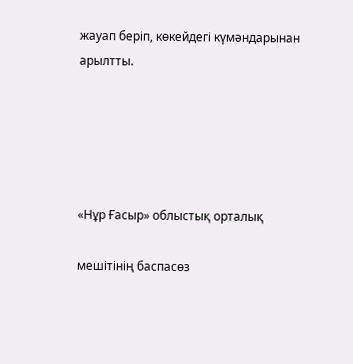жауап беріп, көкейдегі күмәндарынан арылтты.





«Нұр Ғасыр» облыстық орталық

мешітінің баспасөз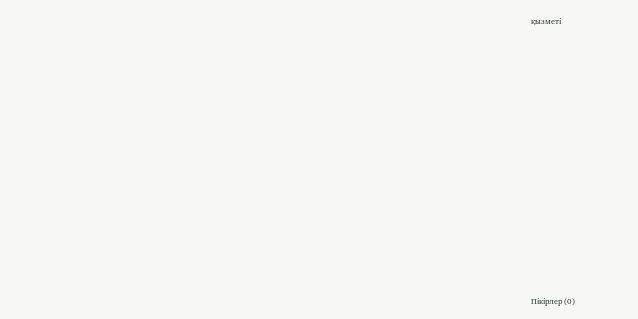қызметі

























Пікірлер (0)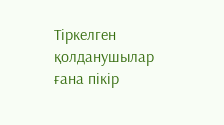Тіркелген қолданушылар ғана пікір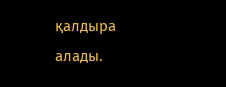қалдыра алады.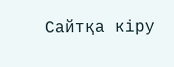Сайтқа кіру